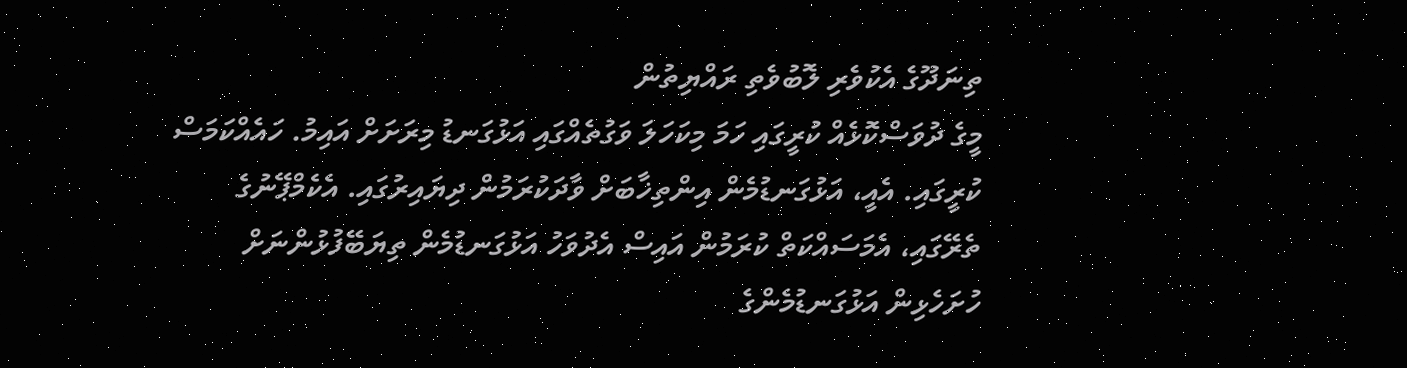ތިނަދޫގެ އެކުވެރި ލޮބުވެތި ރައްޔިތުން
މީގެ ދުވަސްކޮޅެއް ކުރީގައި ހަމަ މިކަހަލަ ވަގުތެއްގައި އަޅުގަނޑު މިރަށަށް އައިމު. ހައެއްކަމަސް ކުރީގައި. އެއީ، އަޅުގަނޑުމެން އިންތިޚާބަށް ވާދަކުރަމުން ދިޔައިރުގައި. އެކެމްޕޭނުގެ ތެރޭގައި، އެމަސައްކަތް ކުރަމުން އައިސް އެދުވަހު އަޅުގަނޑުމެން ތިޔަބޭފުޅުންނަށް ހުށަހެޅިން އަޅުގަނޑުމެންގެ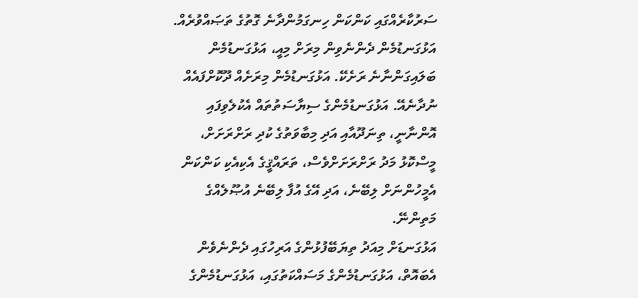ސަރުކާރެއްގައި ކަންކަން ހިނގަމުންދާނެ ގޮތުގެ ތަޞައްވުރެއް. އަޅުގަނޑުމެން ދެންނެވިން މިރަށް މިއީ، އަޅުގަނޑުމެން ބަލައިގަންނާނެ ރަށެކޭ. އަޅުގަނޑުމެން މިރަށެއް ދޫކޮށްފައެއް ނުދާނެއޭ. އަޅުގަނޑުމެންގެ ސިޔާސަތުތައް އެކުލެވިފައި އޮންނާނީ، ތިނަދޫއާއި އަދި މިބާވަތުގެ ކުދި ރަށްރަށަށް، މީސްކޮޅު މަދު ރަށްރަށަށްވެސް، ތަރައްޤީގެ އެކިއެކި ކަންކަން އެމީހުންނަށް ލިބޭނެ، އަދި އޭގެ އުފާ ލިބޭނެ އުޞޫލެއްގެ މަތިންނޭ.
އަޅުގަނޑަށް މިއަދު ތިޔަބޭފުޅުންގެ އަރިހުގައި ދެންނެވެން އެބައޮތް، އަޅުގަނޑުމެންގެ މަސައްކަތުގައި، އަޅުގަނޑުމެންގެ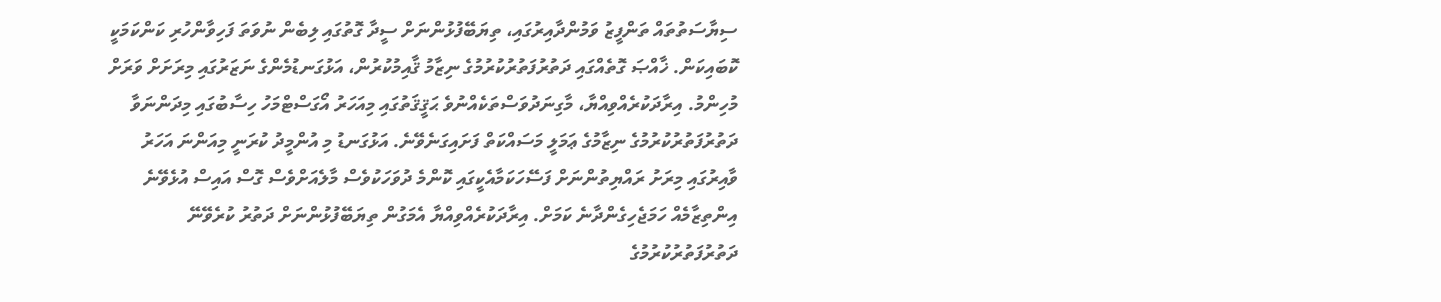ސިޔާސަތުތައް ތަންފީޒު ވަމުންދާއިރުގައި، ތިޔަބޭފުޅުންނަށް ސީދާ ގޮތުގައި ލިބެން ނުވަތަ ފަހިވާންހުރި ކަންކަމަކީ ކޮބައިކަން. ޚާއްޞަ ގޮތެއްގައި ދަތުރުފަތުރުކުރުމުގެ ނިޒާމު ޤާއިމުކުރުން، އަޅުގަނޑުމެންގެ ނަޒަރުގައި މިރަށަށް ވަރަށް މުހިންމު. އިރާދަކުރެއްވިއްޔާ، މާގިނަދުވަސްތަކެއްނުވެ ޙަޤީޤަތުގައި މިއަހަރު އޯގަސްޓްމަހު ހިސާބުގައި މިދަންނަވާ ދަތުރުފަތުރުކުރުމުގެ ނިޒާމުގެ ޢަމަލީ މަސައްކަތް ފަށައިގަނެވޭނެ. އަޅުގަނޑު މި އުންމީދު ކުރަނީ މިއަންނަ އަހަރު ވާއިރުގައި މިރަށު ރައްޔިތުންނަށް ފަސޭހަކަމާއެކީގައި ކޮންމެ ދުވަހަކުވެސް މާލެއަށްވެސް ގޮސް އައިސް އުޅެވޭނެ އިންތިޒާމެއް ހަމަޖެހިގެންދާނެ ކަމަށް. އިރާދަކުރެއްވިއްޔާ އެމަގުން ތިޔަބޭފުޅުންނަށް ދަތުރު ކުރެވޭނޭ ދަތުރުފަތުރުކުރުމުގެ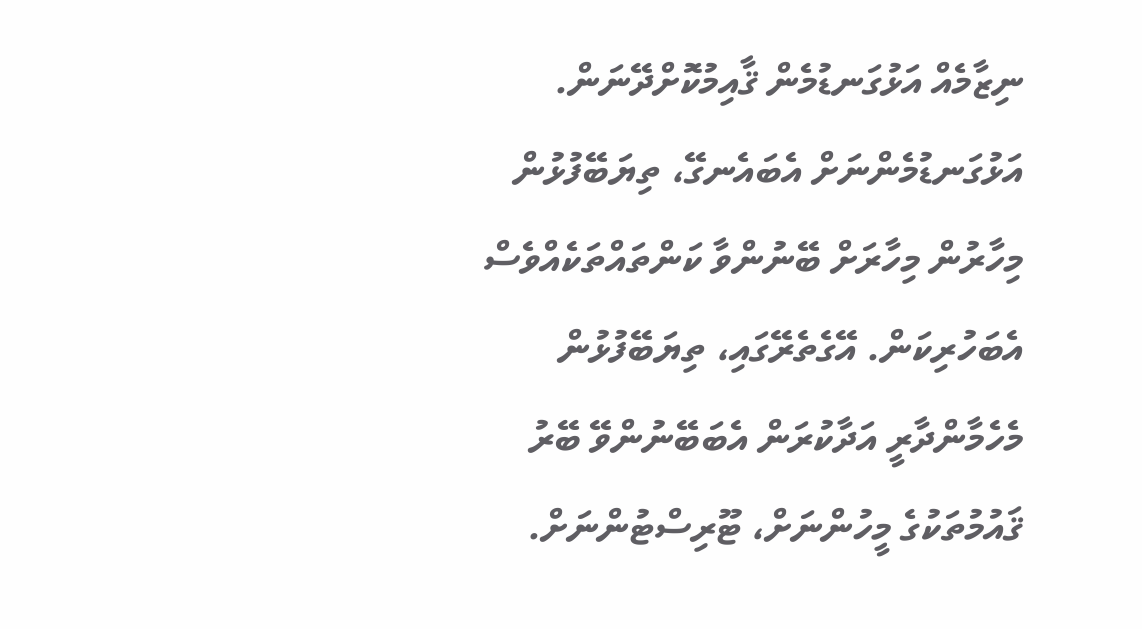ނިޒާމެއް އަޅުގަނޑުމެން ޤާއިމުކޮށްދޭނަން.
އަޅުގަނޑުމެންނަށް އެބައެނގޭ، ތިޔަބޭފުޅުން މިހާރުން މިހާރަށް ބޭނުންވާ ކަންތައްތަކެއްވެސް އެބަހުރިކަން. އޭގެތެރޭގައި، ތިޔަބޭފުޅުން މެހެމާންދާރީ އަދާކުރަން އެބަބޭނުންވޭ ބޭރު ޤައުމުތަކުގެ މީހުންނަށް، ޓޫރިސްޓުންނަށް.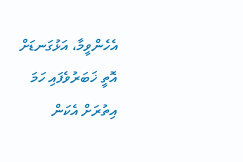އެހެންވީމާ، އަޅުގަނޑަށް އޮތީ ޚަބަރުވެފައި ހަމަ އިތުރަށް އެކަން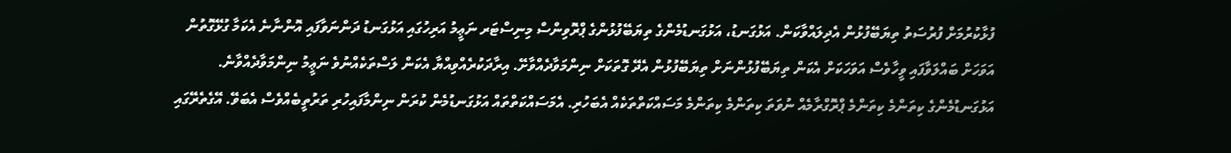ފުޅާކުރުމަށް ފުރުސަތު ތިޔަބޭފުޅުން އެދިލައްވާކަން. އަޅުގަނޑު، އަޅުގަނޑުމެންގެ ތިޔަބޭފުޅުންގެ ޕްރޮވިންސް މިނިސްޓަރ ނަޢީމު އަރިހުގައި އަޅުގަނޑު ދަންނަވާފައި އޮންނާނެ އެކަމާ ގުޅޭގޮތުން އަވަހަށް ބައްލަވާފައި ވީހާވެސް އަވަހަކަށް އެކަން ތިޔަބޭފުޅުންނަށް ތިޔަބޭފުޅުން އެދޭ ގޮތަކަށް ނިންމަވާދެއްވާށޭ. އިރާދަކުރެއްވިއްޔާ އެކަން ލަސްތަކެއްނުވެ ނަޢީމު ނިންމަވާދެއްވާނެ.
އަޅުގަނޑުމެންގެ ކިތަންމެ ކިތަންމެ ޕްރޮގްރާމެއް ނުވަތަ ކިތަންމެ ކިތަންމެ މަސައްކަތްތަކެއް އެބަހުރި. އެމަސައްކަތްތައް އަޅުގަނޑުމެން ކުރަން ނިންމާފައިހުރި ތަރުތީބެއްވެސް އެބަވޭ. އޭގެތެރޭގައި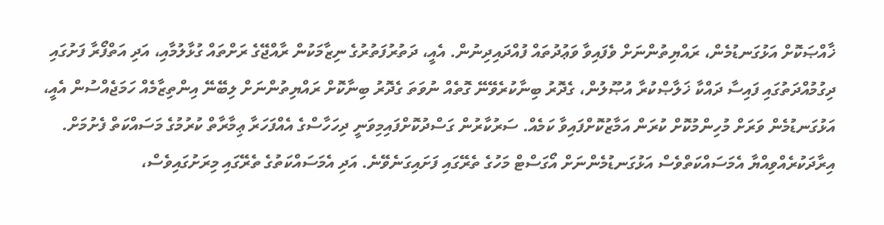ޚާއްޞަކޮށް އަޅުގަނޑުމެން، ރައްޔިތުންނަށް ވެފައިވާ ވަޢުދުތައް ފުއްދައިދިނުން. އެއީ، ދަތުރުފަތުރުގެ ނިޒާމަކުން ރާއްޖޭގެ ރަށްތައް ގުޅާލުމާއި، އަދި އަތްފޯރާ ފަށުގައި ދިގުމުއްދަތުގައި ފައިސާ ދައްކާ ޚަލާޞްކުރާ އުޞޫލުން، ގެދޮރު ބިނާކުރެވޭނޭ ގޮތެއް ނުވަތަ ގެދޮރު ބިނާކޮށް ރައްޔިތުންނަށް ލިބޭނޭ އިންތިޒާމެއް ހަމަޖެއްސުން އެއީ، އަޅުގަނޑުމެން ވަރަށް މުހިންމުކޮށް ކުރަން އަމާޒުކޮށްފައިވާ ކަމެއް. ސަރުކާރުން ގަސްދުކޮށްފައިމިވަނީ ދިހަހާސްގެ އެއްފަހަރާ ޢިމާރާތް ކުރުމުގެ މަސައްކަތް ފެށުމަށް. އިރާދަކުރެއްވިއްޔާ އެމަސައްކަތްވެސް އަޅުގަނޑުމެންނަށް އޯގަސްޓް މަހުގެ ތެރޭގައި ފަށައިގަނެވޭނެ. އަދި އެމަސައްކަތުގެ ތެރޭގައި މިރަށުގައިވެސް،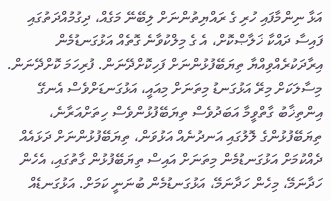އަޅާ ނިންމާފައި ހުރި ގެ ރައްޔިތުންނަށް ލިބޭނޭ މަގެއް، ދިގުމުއްދަތުގައި ފައިސާ ދައްކާ ޚަލާޞްކޮށް، އެ ގެ މިލްކުވާނެ ގޮތެއް އަޅުގަނޑުމެން އިރާދަކުރެއްވިއްޔާ ތިޔަބޭފުޅުންނަށް ފަހިކޮށްދޭނަން. ފުރިހަމަ ކޮށްދޭނަން.
މިސާލަކަށް މިރޭ އަޅުގަނޑު މިތަނަށް މިއައީ، އަޅުގަނޑަށްވެސް އެނގޭ އިންތިޚާބު ގާތްވީމާ އަބަދުވެސް ތިޔަބޭފުޅުންވެސް ހިތަށްއަރާނެ، ތިޔަބޭފުޅުންގެ ލޮލުގައި އަނދުނެއް އަޅުވަން، ތިޔަބޭފުޅުންނަށް ދަޅައެއް ދެއްކުމަށް އަޅުގަނޑުމެން މިތަނަށް އައިސް ތިޔަބޭފުޅުން ގާތުގައި، އެހެން ހަދާނަމޭ، މިހެން ހަދާނަމޭ، އަޅުގަނޑުމެން ބުނަނީ ކަމަށް. އަޅުގަނޑެއް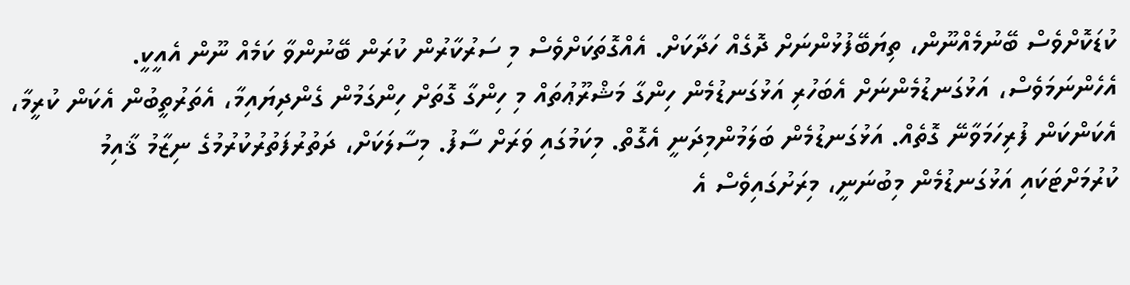ކުޑަކޮށްވެސް ބޭނުމެއްނޫން، ތިޔަބޭފުޅުންނަށް ދޮގެއް ހަދާކަށް. އެއްގޮތަކަށްވެސް މި ސަރުކާރުން ކުރަން ބޭނުންވާ ކަމެއް ނޫން އެއީކީ. އެހެންނަމަވެސް، އަޅުގަނޑުމެންނަށް އެބަހުރި އަޅުގަނޑުމެން ހިންގާ މަޝްރޫޢުތައް މި ހިންގާ ގޮތަށް ހިންގަމުން ގެންދިޔައިމާ، އެތަރުތީބުން އެކަން ކުރީމާ، އެކަންކަން ފުރިހަމަވާނޭ ގޮތެއް. އަޅުގަނޑުމެން ބަލަމުންމިދަނީ އެގޮތް. މިކަމުގައި ވަރަށް ސާފު. މިސާލަކަށް، ދަތުރުފަތުރުކުރުމުގެ ނިޒާމު ޤާއިމު ކުރުމަށްޓަކައި އަޅުގަނޑުމެން މިބުނަނީ، މިރަށުގައިވެސް އެ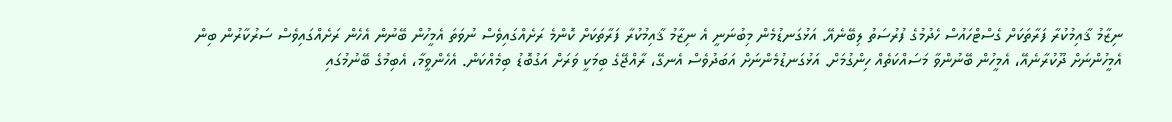ނިޒާމު ޤާއިމުކުރާ ފަރާތަކަށް ގެސްޓްހައުސް ހެދުމުގެ ފުރުސަތު ލިބޭނެއޭ. އަޅުގަނޑުމެން މިބުނަނީ އެ ނިޒާމު ޤާއިމުކުރާ ފަރާތަކަށް ކޮންމެ ރަށެއްގައިވެސް ނުވަތަ އެމީހުން ބޭނުން އެހެން ރަށެއްގައިވެސް ސަރުކާރުން ބިން އެމީހުންނަށް ދޫކުރާނެއޭ، އެމީހުން ބޭނުންވާ މަސައްކަތެއް ހިންގުމަށް. އަޅުގަނޑުމެންނަށް އަބަދުވެސް އެނގޭ، ރާއްޖޭގެ ބިމަކީ ވަރަށް އަގުބޮޑު ބިމެއްކަން. އެހެންވީމާ، އެބިމުގެ ބޭނުމުގައި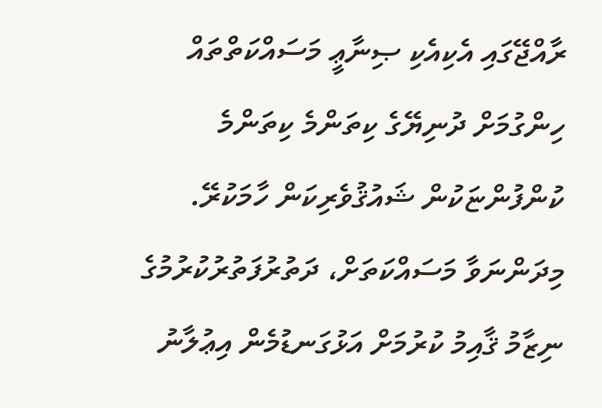ރާއްޖޭގައި އެކިއެކި ޞިނާޢީ މަސައްކަތްތައް ހިންގުމަށް ދުނިޔޭގެ ކިތަންމެ ކިތަންމެ ކުންފުންޏަކުން ޝައުޤުވެރިކަން ހާމަކުރޭ. މިދަންނަވާ މަސައްކަތަށް، ދަތުރުފަތުރުކުރުމުގެ ނިޒާމު ޤާއިމު ކުރުމަށް އަޅުގަނޑުމެން އިޢުލާނު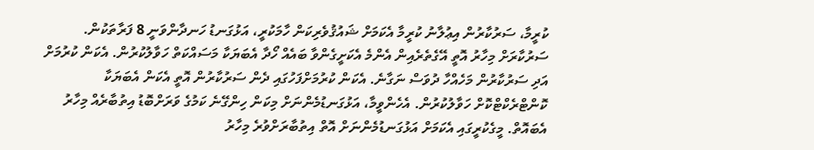ކުރީމާ، ސަރުކާރުން އިޢުލާނު ކުރީމާ އެކަމަށް ޝައުޤުވެރިކަން ހާމަކުރީ، އަޅުގަނޑު ހަނދާންވަނީ 8 ފަރާތަކުން. ސަރުކާރަށް މިހާރު އޮތީ އޭގެތެރެއިން އެންމެ އެކަށީގެންވާ ބައެއް ހޯދާ އެބަޔަކާ މަސައްކަތް ހަވާލުކުރުން. އެކަން ކުރުމަށް އަދި ސަރުކާރުން މަހެއްހާ ދުވަސް ނަގާނެ. އެކަން ކުރުމަށްފަހުގައި ދެން ސަރުކާރުން އޮތީ އެކަން އެބަޔަކާ ކޮންޓްރެކްޓްކޮށް ހަވާލުކުރުން. އެހެންވީމާ، އަޅުގަނޑުމެންނަށް މިކަން ހިންގޭނެ ކަމުގެ ވަރަށްބޮޑު އިތުބާރެއް މިހާރު އެބައޮތް. މީގެކުރީގައި އެކަމަށް އަޅުގަނޑުމެންނަށް އޮތް އިތުބާރަށްވުރެ މިހާރު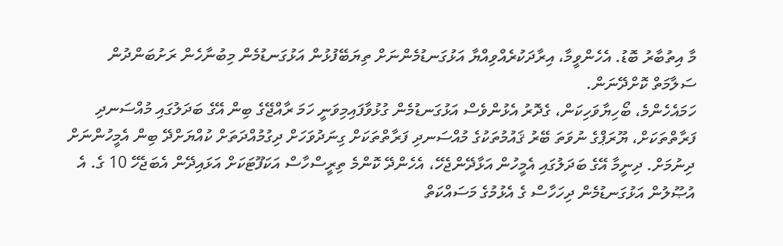މާ އިތުބާރު ބޮޑު. އެހެންވީމާ، އިރާދަކުރެއްވިއްޔާ އަޅުގަނޑުމެންނަށް ތިޔަބޭފުޅުން އަޅުގަނޑުމެން މިބުނާހެން ރަށުބަންދުން ސަލާމަތް ކޮށްދޭނަން.
ހަމައެހެންމެ، ބޯހިޔާވަހިކަން، ގެދޮރު އެޅުންވެސް އަޅުގަނޑުމެން ގުޅުވާފައިމިވަނީ ހަމަ ރާއްޖޭގެ ބިން އޭގެ ބަދަލުގައި މުއްސަނދި ފަރާތްތަކަށް، ޔޫރަޕްގެ ނުވަތަ ބޭރު ޤައުމުތަކުގެ މުއްސަނދި ފަރާތްތަކަށް ގިނަދުވަހަށް ދިގުމުއްދަތަށް ކުއްޔަށްދޭ ބިން އެމީހުންނަށް ދިނުމަށް. ދިނީމާ އޭގެ ބަދަލުގައި އެމީހުން އަޅާދޭންޖެހޭ، އެހެންދޭ ކޮންމެ ތިރީސްހާސް އަކަފޫޓަކަށް އަޅައިދޭން އެބަޖެހޭ 10 ގެ. އެ އުޞޫލުން އަޅުގަނޑުމެން ދިހަހާސް ގެ އެޅުމުގެ މަސައްކަތް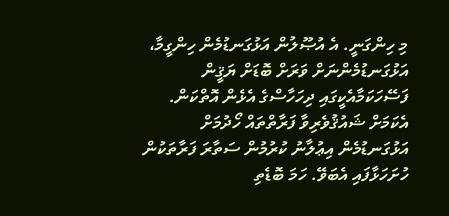މި ހިންގަނީ. އެ އުޞޫލުން އަޅުގަނޑުމެން ހިންގީމާ، އަޅުގަނޑުމެންނަށް ވަރަށް ބޮޑަށް ޔަޤީން ފަސޭހަކަމާއެކީގައި ދިހަހާސްގެ އެޅެން އޮތްކަން. އެކަމަށް ޝައުޤުވެރިވާ ފަރާތްތައް ހޯދުމަށް އަޅުގަނޑުމެން އިޢުލާނު ކުރުމުން ސަތާރަ ފަރާތަކުން ހުށަހަޅާފައި އެބަވޭ. ހަމަ ބޮޑެތި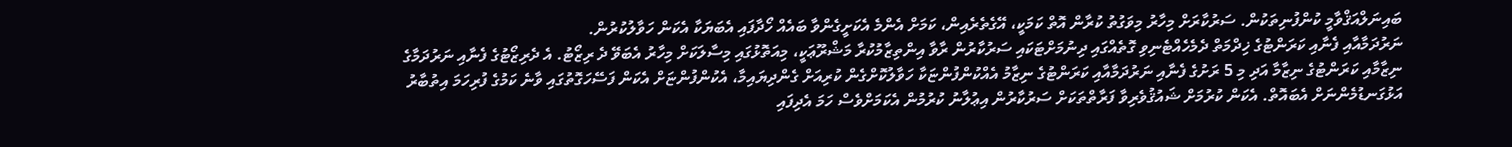ބައިނަލްއަޤްވާމީ ކުންފުނިތަކުން. ސަރުކާރަށް މިހާރު މިވަގުތު ކުރާން އޮތް ކަމަކީ، އޭގެތެރެއިން، ކަމަށް އެންމެ އެކަށީގެންވާ ބައެއް ހޯދާފައި އެބަޔަކާ އެކަން ހަވާލުކުރުން.
ނަރުދަމާއާއި ފެނާއި ކަރަންޓުގެ ޚިދްމަތް ދެމެހެއްޓެނިވި ގޮތެއްގައި ދިނުމަށްޓަކައި ސަރުކާރުން ރާވާ އިންތިޒާމުކުރާ މަޝްރޫޢަކީ، މިއަތޮޅުގައި މިސާލަކަށް މިހާރު އެބަވޭ ދެ ރިޒޯޓު. އެ ދެރިޒޯޓުގެ ފެނާއި ނަރުދަމާގެ ނިޒާމާއި ކަރަންޓުގެ ނިޒާމާ އަދި މި 5 ރަށުގެ ފެނާއި ނަރުދަމާއާއި ކަރަންޓުގެ ނިޒާމު އެއްކުންފުންޏަކާ ހަވާލުކޮށްގެން ކުރިއަށް ގެންދިޔައިމާ، އެކުންފުންޏަށް އެކަން ފަސޭހަގޮތުގައި ވާނެ ކަމުގެ ފުރިހަމަ އިތުބާރު އަޅުގަނޑުމެންނަށް އެބައޮތް. އެކަން ކުރުމަށް ޝައުޤުވެރިވާ ފަރާތްތަކަށް ސަރުކާރުން އިޢުލާނު ކުރުމުން އެކަމަށްވެސް ހަމަ އެދިފައި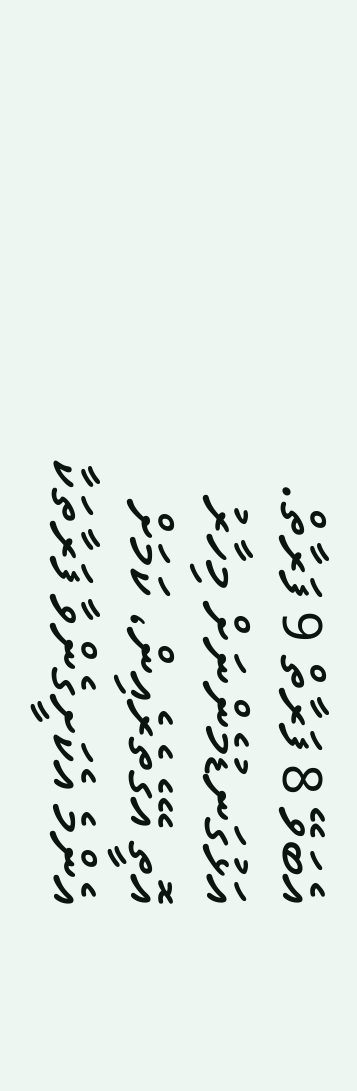އެބަވޭ 8 ފަރާތް 9 ފަރާތް. އަޅުގަނޑުމެންނަށް މިހާރު އޮތީ އޭގެތެރެއިން، ކަމަށް އެންމެ އެކަށީގެންވާ ފަރާތަކާ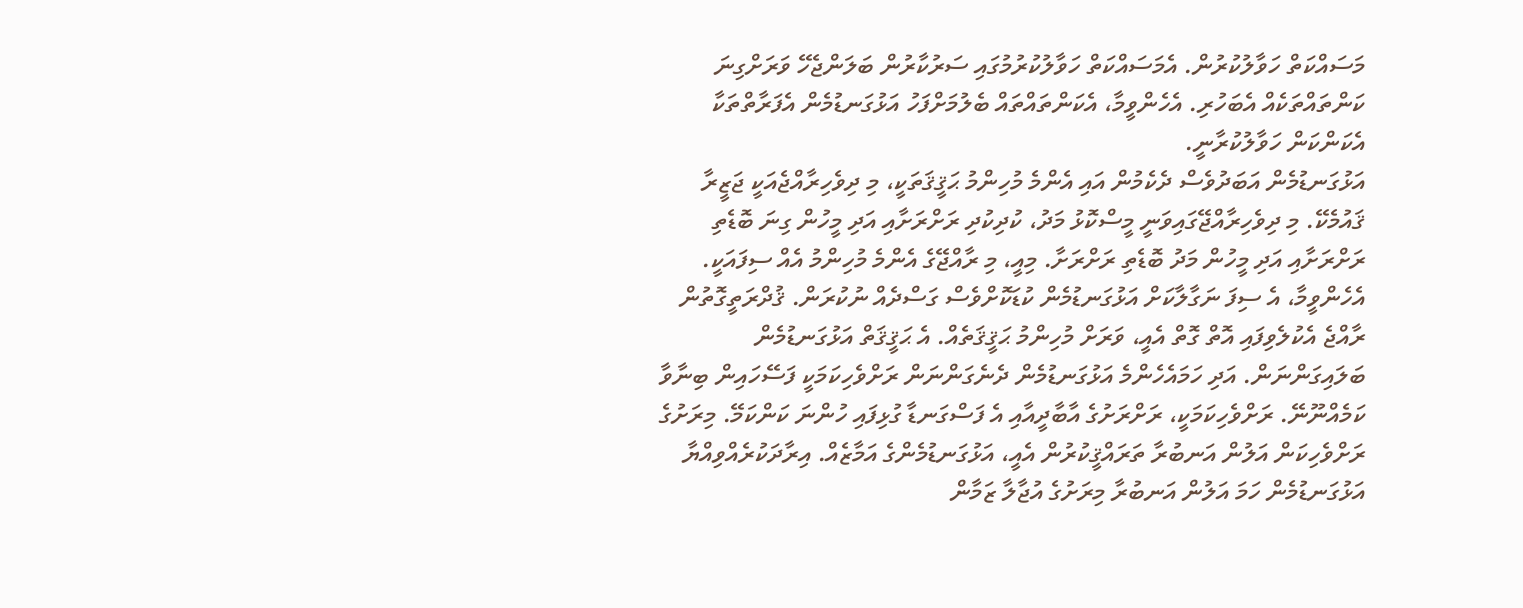މަސައްކަތް ހަވާލުކުރުން. އެމަސައްކަތް ހަވާލުކުރުމުގައި ސަރުކާރުން ބަލަންޖެހޭ ވަރަށްގިނަ ކަންތައްތަކެއް އެބަހުރި. އެހެންވީމާ، އެކަންތައްތައް ބެލުމަށްފަހު އަޅުގަނޑުމެން އެފަރާތްތަކާ އެކަންކަން ހަވާލުކުރާނީ.
އަޅުގަނޑުމެން އަބަދުވެސް ދެކެމުން އައި އެންމެ މުހިންމު ޙަޤީޤަތަކީ، މި ދިވެހިރާއްޖެއަކީ ޖަޒީރާ ޤައުމެކޭ. މި ދިވެހިރާއްޖޭގައިވަނީ މީސްކޮޅު މަދު، ކުދިކުދި ރަށްރަށާއި އަދި މީހުން ގިނަ ބޮޑެތި ރަށްރަށާއި އަދި މީހުން މަދު ބޮޑެތި ރަށްރަށާ. މިއީ، މި ރާއްޖޭގެ އެންމެ މުހިންމު އެއް ސިފައަކީ. އެހެންވީމާ، އެ ސިފަ ނަގާލާކަށް އަޅުގަނޑުމެން ކުޑަކޮށްވެސް ގަސްދެއް ނުކުރަން. ޤުދްރަތީގޮތުން ރާއްޖެ އެކުލެވިފައި އޮތް ގޮތް އެއީ، ވަރަށް މުހިންމު ޙަޤީޤަތެއް. އެ ޙަޤީޤަތް އަޅުގަނޑުމެން ބަލައިގަންނަން. އަދި ހަމައެހެންމެ އަޅުގަނޑުމެން ދެނެގަންނަން ރަށްވެހިކަމަކީ ފަސޭހައިން ބިނާވާ ކަމެއްނޫނޭ. ރަށްވެހިކަމަކީ، ރަށްރަށުގެ އާބާދީއާއި އެ ފަސްގަނޑާ ގުޅިފައި ހުންނަ ކަންކަމޭ. މިރަށުގެ ރަށްވެހިކަން އަލުން އަނބުރާ ތަރައްޤީކުރުން އެއީ، އަޅުގަނޑުމެންގެ އަމާޒެއް. އިރާދަކުރެއްވިއްޔާ އަޅުގަނޑުމެން ހަމަ އަލުން އަނބުރާ މިރަށުގެ އުޖާލާ ޒަމާން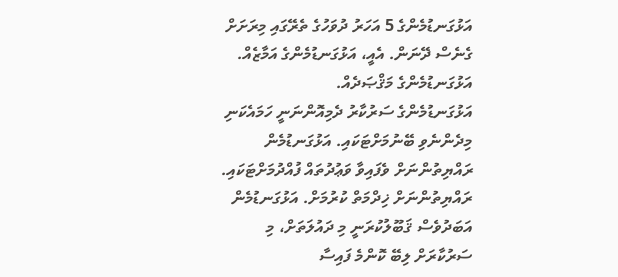އަޅުގަނޑުމެންގެ 5 އަހަރު ދުވަހުގެ ތެރޭގައި މިރަށަށް ގެނެސް ދޭނަން. އެއީ، އަޅުގަނޑުމެންގެ އަމާޒެއް. އަޅުގަނޑުމެންގެ މަޤްޞަދެއް.
އަޅުގަނޑުމެންގެ ސަރުކާރު ދެމިއޮންނަނީ ހަމައެކަނި މިދެންނެވި ބޭނުމަށްޓަކައި. އަޅުގަނޑުމެން ރައްޔިތުންނަށް ވެފައިވާ ވަޢުދުތައް ފުއްދުމަށްޓަކައި. ރައްޔިތުންނަށް ޚިދްމަތް ކުރުމަށް. އަޅުގަނޑުމެން އަބަދުވެސް ޤަބޫލުކުރަނީ މި ދައުލަތަށް، މި ސަރުކާރަށް ލިބޭ ކޮންމެ ފައިސާ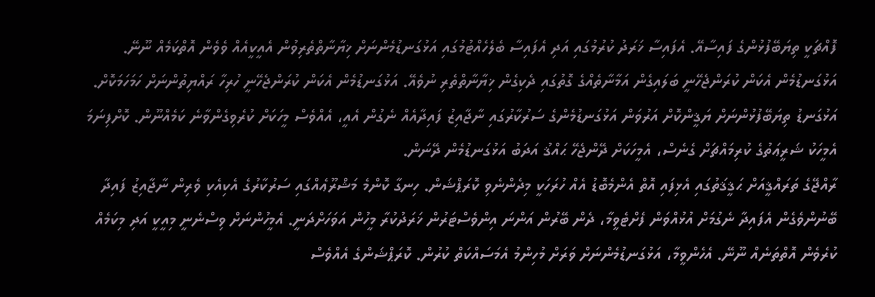ފޮއްޗަކީ ތިޔަބޭފުޅުންގެ ފައިސާއޭ. އެފައިސާ ޚަރަދު ކުރުމުގައި އަދި އެފައިސާ ބެލެހެއްޓުމުގައި އަޅުގަނޑުމެންނަށް ޚިޔާނާތްތެރިވުން އެއީކީއެއް ވެވެން އޮތްކަމެއް ނޫނޭ. އަޅުގަނޑުމެން އެކަން ކުރަންޖެހޭނީ ބަލައިގެން އަމާނާތެއްގެ ގޮތުގައި ދެކިގެން ޚިޔާނާތްތެރި ނުވެއޭ. އަޅުގަނޑުމެން އެކަން ކުރަންޖެހޭނީ ހުރިހާ ރައްޔިތުންނަށް ހަމަހަމަކޮށް. އަޅުގަނޑު ތިޔަބޭފުޅުންނަށް ޔަޤީންކޮށް އަރުވަން އަޅުގަނޑުމެންގެ ސަރުކާރުގައި ނާޖާއިޒު ފައިދާއެއް ނެގުން އެއީ، އެއްވެސް މީހަކަށް ކުރެވިގެންވާނެ ކަމެއްނޫން. ކޮށްފިނަމަ އެމީހަކު ޝަރީޢަތުގެ ކުރިމައްޗަށް ގެނެސް، އެމީހަކަށް ދޭންޖެހޭ ޙައްޤު އަދަބު އަޅުގަނޑުމެން ދޭނަން.
ރާއްޖޭގެ ތަރައްޤީއަށް ޙަޤީޤަތުގައި އެޅިފައި އޮތް އެންމެބޮޑު އެއް ހުރަހަކީ މިދެންނެވި ކޮރަޕްޝަން. ހިނގާ ކޮންމެ މަޝްރޫޢެއްގައި ސަރުކާރުގެ އެކިއެކި ވެރިން ނާޖާއިޒު ފައިދާ ބޭނުންވެގެން އެފައިދާ ނެގުމަށް އުޅުއްވަން ފެށްޓެވީމާ، ދެން ބޭރުން އަންނަ އިންވެސްޓަރުން ޚަރަދުކުރާ މީހުން އަވަހަށްދަނީ. އެމީހުންނަށް ވިސްނެނީ މިއީކީ އަދި މިކަމެއް ކުރެވެން އޮތްތަނެއް ނޫނޭ. އެހެންވީމާ، އަޅުގަނޑުމެންނަށް ވަރަށް މުހިންމު އެމަސައްކަތް ކުރުން. ކޮރަޕްޝަންގެ އެއްވެސް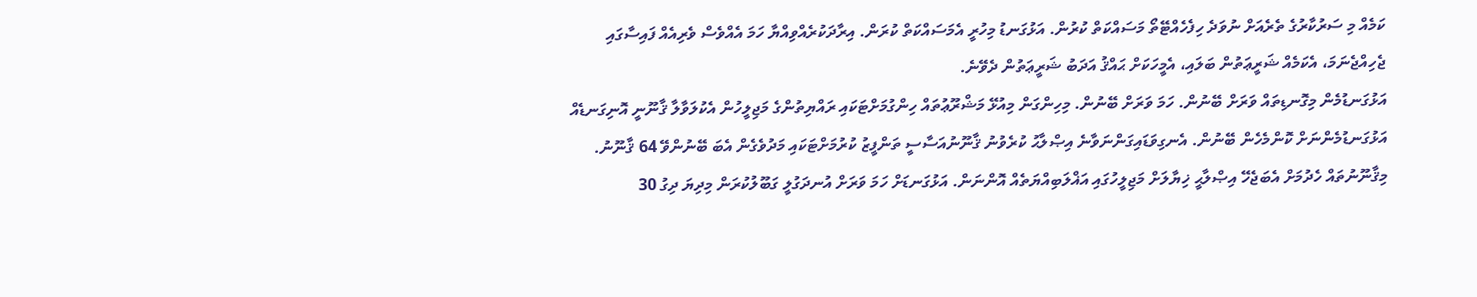ކަމެއް މި ސަރުކާރުގެ ތެރެއަށް ނުވަދެ ހިފެހެއްޓޭތޯ މަސައްކަތް ކުރުން. އަޅުގަނޑު މިހުރީ އެމަސައްކަތް ކުރަން. އިރާދަކުރެއްވިއްޔާ ހަމަ އެއްވެސް ވެރިއެއް ފައިސާގައި ޖެހިއްޖެނަމަ، އެކަމެއް ޝަރީޢަތުން ބަލައި، އެމީހަކަށް ޙައްޤު އަދަބު ޝަރީޢަތުން ދެވޭނެ.
އަޅުގަނޑުމެން މިގޮނޑިތައް ވަރަށް ބޭނުން. ހަމަ ވަރަށް ބޭނުން. މިހިންގަން މިއުޅޭ މަޝްރޫޢުތައް ހިންގުމަށްޓަކައި ރައްޔިތުންގެ މަޖިލީހުން އެކުލަވާލާ ޤާނޫނީ އޮނިގަނޑެއް އަޅުގަނޑުމެންނަށް ކޮންމެހެން ބޭނުން. އެނގިވަޑައިގަންނަވާނެ އިޞްލާޙު ކުރެވުނު ޤާނޫނުއަސާސީ ތަންފީޒު ކުރުމަށްޓަކައި މަދުވެގެން އެބަ ބޭނުންވޭ 64 ޤާނޫނު. މިޤާނޫނުތައް ހެދުމަށް އެބަޖެހޭ އިޞްލާޙީ ޚިޔާލަށް މަޖިލީހުގައި އަޣްލަބިއްޔަތެއް އޮންނަން. އަޅުގަނޑަށް ހަމަ ވަރަށް އުނދަގުލީ ގަބޫލުކުރަން މިދިޔަ ދިގު 30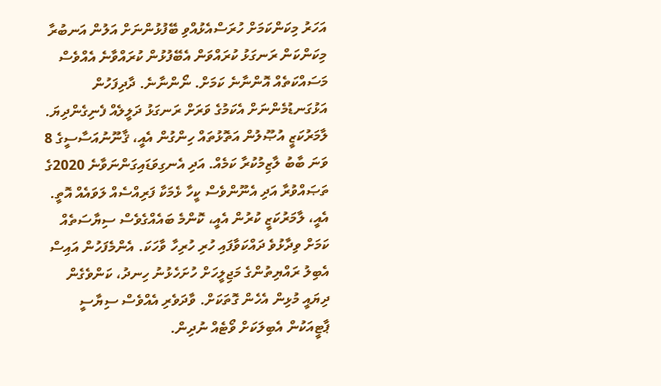އަހަރު މިކަންކަމަށް ހުރަސްއެޅުއްވި ބޭފުޅުންނަށް އަލުން އަނބުރާ މިކަންކަން ރަނގަޅު ކުރައްވަން އެބޭފުޅުން ކުރައްވާނެ އެއްވެސް މަސައްކަތެއް އޮންނާނެ ކަމަށް. ނޯންނާނެ. ދާދިފަހުން އަޅުގަނޑުމެންނަށް އެކަމުގެ ވަރަށް ރަނގަޅު ދަލީލެއް ފެނިގެންދިޔަ. ލާމަރުކަޒީ އުޞޫލުން އަތޮޅުތައް ހިންގުން އެއީ، ޤާނޫނުއަސާސީގެ 8 ވަނަ ބާބު ލާޒިމުކުރާ ކަމެއް. އަދި އެނގިވަޑައިގަންނަވާނެ 2020ގެ ތަޞައްވުރާ އަދި އެނޫންވެސް ކީހާ ޅެމަކާ ފަރިއްސެއް ލަވައެއް އޮތީ. އެއީ، ލާމަރުކަޒީ ކުރުން އެއީ، ކޮންމެ ބައެއްގެވެސް ސިޔާސަތެއް ކަމަށް ވިދާޅުވެ ދައްކަވާފައި ހުރި ހުރިހާ ވާހަކަ. އެންމެފަހުން އައިސް އެބިލު ރައްޔިތުންގެ މަޖިލީހަށް ހުށަހެޅުނު ހިނދު، ކަންވެގެން ދިޔައީ މުޅިން އެހެން ގޮތަކަށް. ވާދަވެރި އެއްވެސް ސިޔާސީ ޕާޓީއަކުން އެބިލަކަށް ވޯޓެއް ނުދިން.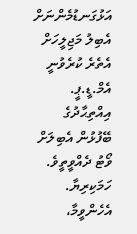އަޅުގަނޑުމެންނަށް އެބިލު މަޖިލީހަށް އެތެރެ ކުރެވުނީ އެމް.ޑީ.ޕީ. އިއްތިޙާދުގެ ބޭފުޅުން އެބިލަށް ވޯޓު ދެއްވީތީވެ. ހަމަކިރިޔާ. އެހެންވީމާ،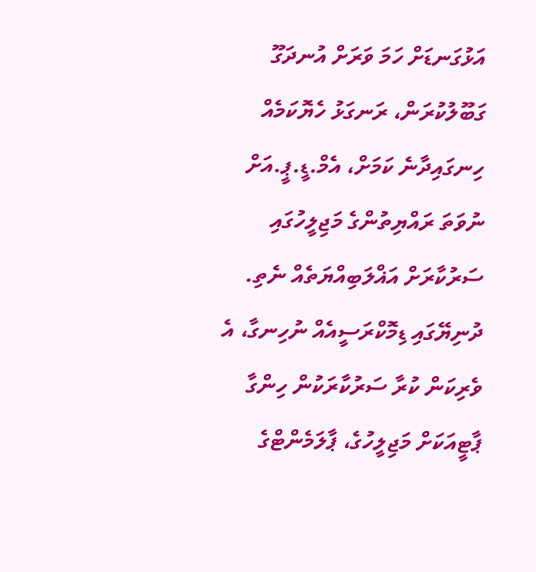އަޅުގަނޑަށް ހަމަ ވަރަށް އުނދަގޫ ގަބޫލުކުރަން، ރަނގަޅު ހެޔޮކަމެއް ހިނގައިދާނެ ކަމަށް، އެމް.ޑީ.ޕީ.އަށް ނުވަތަ ރައްޔިތުންގެ މަޖިލީހުގައި ސަރުކާރަށް އަޣްލަބިއްޔަތެއް ނެތި.
ދުނިޔޭގައި ޑިމޮކްރަސީއެއް ނުހިނގާ، އެ ވެރިކަން ކުރާ ސަރުކާރަކުން ހިންގާ ޕާޓީއަކަށް މަޖިލީހުގެ، ޕާލަމެންޓްގެ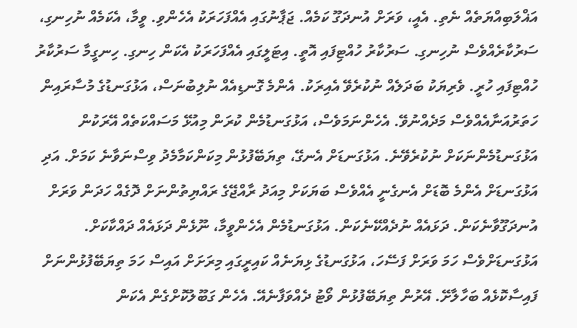އަޣްލަބިއްޔަތެއް ނެތި. އެއީ، ވަރަށް އުނދަގޫ ކަމެއް. ޖަޕާނުގައި އެއްފަހަރަކު އެހެންވި. ވީމާ، އެކަމެއް ނުހިނގި، ސަރުކާރެއްވެސް ނުހިނގި. ސަރުކާރު ހުއްޓިފައި އޮތީ. އިޓަލީގައި އެއްފަހަރަކު އެކަން ހިނގި. ހިނގީމާ ސަރުކާރު ހުއްޓިފައި ހުރީ. ވެރިޔަކު ބަދަލެއް ނުކުރެވޭ އެއިރަކު. އެންމެ ގޮނޑިއެއް ނުލިބުނަސް، އަޅުގަނޑުގެ މުސާރައިން ހަތަރުއަނާއެއްވެސް މަދެއްނުވޭ. އެހެންނަމަވެސް، އަޅުގަނޑުމެން ކުރަން މިއުޅޭ މަސައްކަތެއް އޭރަކުން އަޅުގަނޑުމެންނަކަށް ނުކުރެވޭނެ. އަޅުގަނޑަށް އެނގޭ، ތިޔަބޭފުޅުން މިކަންކަމާމެދު ވިސްނަވާނެ ކަމަށް. އަދި އަޅުގަނޑަށް އެންމެ ބޮޑަށް އެނގެނީ އެއްވެސް ބަޔަކަށް މިއަދު ރާއްޖޭގެ ރައްޔިތުންނަށް ދޮގެއް ހަދަން ވަރަށް އުނދަގޫވާނެކަން. ދަޅައެއް ނުދެއްކޭނެކަން. އަޅުގަނޑުމެން އެހެންވީމާ، ނޫޅެން ދަޅައެއް ދައްކާކަށް. އަޅުގަނޑަށްވެސް ހަމަ ވަރަށް ފަސޭހަ، އަޅުގަނޑުގެ ޅިޔަނެއް ކައިރީގައި މިރަށަށް އައިސް ހަމަ ތިޔަބޭފުޅުންނަށް ފައިސާކޮޅެއް ބަހާލާށޭ. އޭރުން ތިޔަބޭފުޅުން ވޯޓު ދެއްވަފާނެއޭ. އެހެން ގަބޫލުކޮށްގެން އެކަން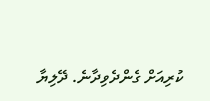ކުރިއަށް ގެންދެވިދާނެ. ދޭލިޔާ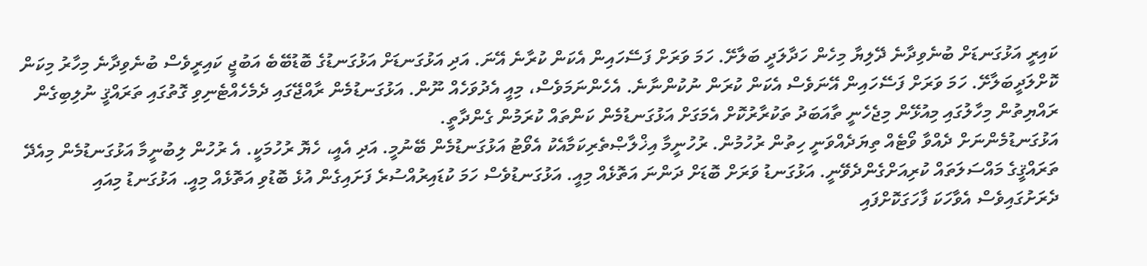ކައިރީ އަޅުގަނޑަށް ބުނެވިދާނެ ދޭލިޔާ މިހެން ހަދާލަދީ ބަލާށޭ. ހަމަ ވަރަށް ފަސޭހައިން އެކަން ކުރާނެ އޭނަ. އަދި އަޅުގަނޑަށް އަޅުގަނޑުގެ ބޮޑުބޭބެ އަބުޖީ ކައިރީވެސް ބުނެވިދާނެ މިހާރު މިކަން ކޮށްލަދީބަލާށޭ. ހަމަ ވަރަށް ފަސޭހައިން އޭނަވެސް އެކަން ކުރަން ނުކުންނާނެ. އެހެންނަމަވެސް، މިއީ އެދުވަހެއް ނޫން. އަޅުގަނޑުމެން ރާއްޖޭގައި ދެމެހެއްޓެނިވި ގޮތުގައި ތަރައްޤީ ނުލިބިގެން ރައްޔިތުން މިހާލުގައި މިއުޅޭން މިޖެހެނީ ތާއަބަދު ތަކުރާރުކޮށް އެމަގަށް އަޅުގަނޑުމެން ކަންތައް ކުރަމުން ގެންދާތީ.
އަޅުގަނޑުމެންނަށް ދެއްވާ ވޯޓެއް ތިޔަދެއްވަނީ ހިތުން ރުހުމުން. ރުހުނީމާ އިޚްލާޞްތެރިކަމާއެކު އެވޯޓު އަޅުގަނޑުމެން ބޭނުމީ. އަދި އެއީ، ހެޔޮ ރުހުމަކީ. އެ ރުހުން ލިބުނީމާ އަޅުގަނޑުމެން މިއެދޭ ތަރައްޤީގެ މައްސަލަތައް ކުރިއަށްގެންދެވޭނީ. އަޅުގަނޑު ވަރަށް ބޮޑަށް ދަންނަ އަތޮޅެއް މިއީ. އަޅުގަނޑުވެސް ހަމަ ކުޑައިރުއްސުރެ ފަށައިގެން އުޅެ ބޮޑުވި އަތޮޅެއް މިއީ. އަޅުގަނޑު މިއައި ދެރަށުގައިވެސް އެވާހަކަ ފާހަގަކޮށްފައި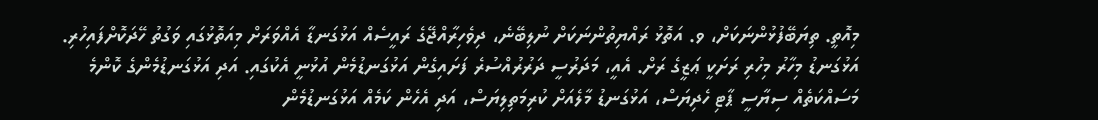މިއޮތީ. ތިޔަބޭފުޅުންނަކަށް، ވ. އަތޮޅު ރައްޔިތުންނަކަށް ނުލިބޭނެ، ދިވެހިރާއްޖޭގެ ރައީސެއް އަޅުގަނޑާ އެއްވަރަށް މިއަތޮޅުގައި ވަގުތު ހޭދަކޮށްފައިހުރި. އަޅުގަނޑު މިހާރު މިހުރި ރަށަކީ ޢަޒީގެ ރަށް. އެއީ، މަދަރުސީ ދަރުރުއްސުރެ ފަށައިގެން އަޅުގަނޑުމެން އުޅުނީ އެކުގައި. އަދި އަޅުގަނޑުމެންގެ ކޮންމެ މަސައްކަތެއް ސިޔާސީ ޕާޓި ހެދިޔަސް، އަޅުގަނޑު މާލެއަށް ކުރިމަތިލިޔަސް، އަދި އެހެން ކަމެއް އަޅުގަނޑުމެން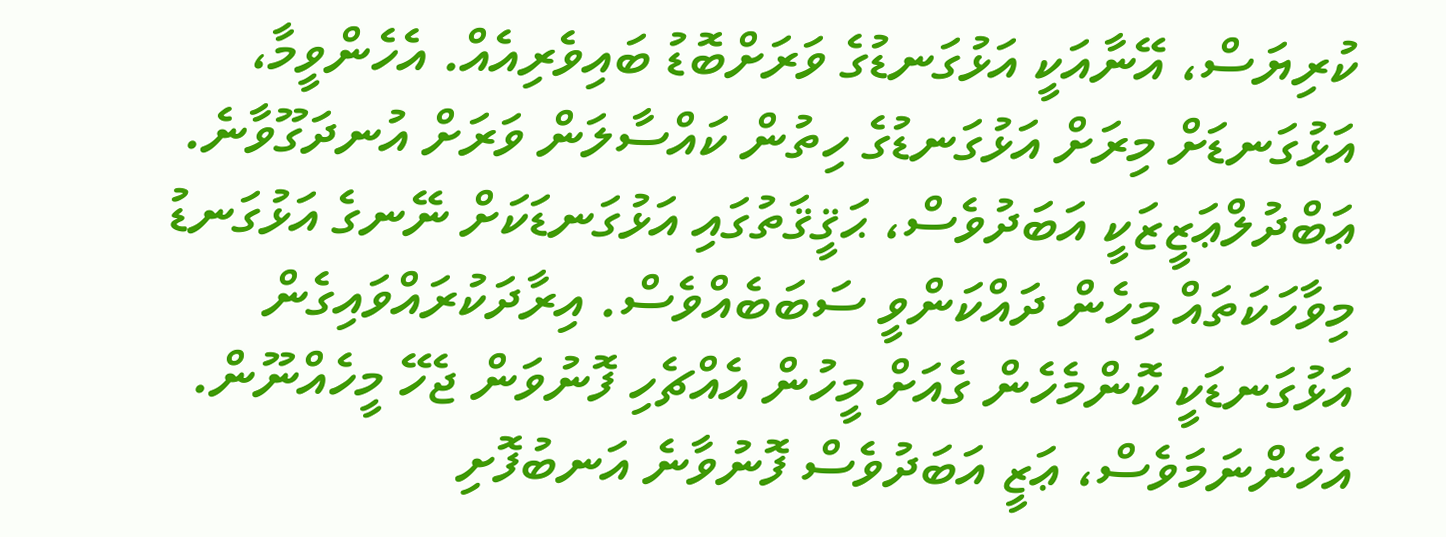ކުރިޔަސް، އޭނާއަކީ އަޅުގަނޑުގެ ވަރަށްބޮޑު ބައިވެރިއެއް. އެހެންވީމާ، އަޅުގަނޑަށް މިރަށް އަޅުގަނޑުގެ ހިތުން ކައްސާލަން ވަރަށް އުނދަގޫވާނެ. ޢަބްދުލްޢަޒީޒަކީ އަބަދުވެސް، ޙަޤީޤަތުގައި އަޅުގަނޑަކަށް ނޭނގެ އަޅުގަނޑު މިވާހަކަތައް މިހެން ދައްކަންވީ ސަބަބެއްވެސް. އިރާދަކުރައްވައިގެން އަޅުގަނޑަކީ ކޮންމެހެން ގެއަށް މީހުން އެއްޗެހި ފޮނުވަން ޖެހޭ މީހެއްނޫން. އެހެންނަމަވެސް، ޢަޒީ އަބަދުވެސް ފޮނުވާނެ އަނބުފޮށި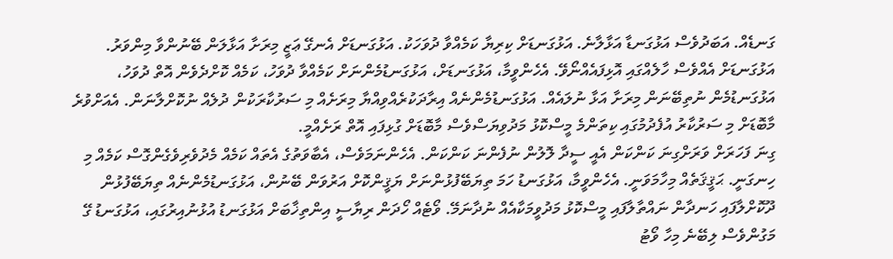ގަނޑެއް. އަބަދުވެސް އަޅުގަނޑާ އަޅާލާނެ. އަޅުގަނޑަށް ކިރިޔާ ކަމެއްވާ ދުވަހަކު. އަޅުގަނޑަށް އެނގޭ ޢަޒީ މިރަށާ އަޅާލަން ބޭނުންވާ މިންވަރު. އަޅުގަނޑަށް އެއްވެސް ހާލެއްގައި އޮޅިފައެއްނޯވޭ. އެހެންވީމާ، އަޅުގަނޑަށް، އަޅުގަނޑުމެންނަށް ކަމެއްވާ ދުވަހު، ކަމެއް ކޮށްދެވެން އޮތް ދުވަހު، އަޅުގަނޑުމެން ނުތިބޭނަން މިރަށާ އަޅާ ނުލައެއް. އަޅުގަނޑުމެންނެއް އިރާދަކުރެއްވިއްޔާ މިރަށެއް މި ސަރުކާރަކުން ދުލެއް ނުކޮށްލާނަން. އެއަށްވުރެ މާބޮޑަށް މި ސަރުކާރު އުފެދުމުގައި ކިތަންމެ މީސްކޮޅު މަދުވިޔަސްވެސް މާބޮޑަށް ގުޅިފައި އޮތް ރަށެއްމީ.
ގިނަ ފަހަރަށް ވަރަށްގިނަ ކަންކަން އެއީ ސީދާ ލޮލުން ނުފެންނަ ކަންކަން. އެހެންނަމަވެސް، އެބާވަތުގެ އެތައް ކަމެއް މެދުވެރިވެގެންގޮސް ކަމެއް މި ހިނގަނީ. ޙަޤީޤަތެއް މިހާމަވަނީ. އެހެންވީމާ، އަޅުގަނޑު ހަމަ ތިޔަބޭފުޅުންނަށް ޔަޤީންކޮށް އަރުވަން ބޭނުން، އަޅުގަނޑުމެންނެއް ތިޔަބޭފުޅުން ދޫކޮށްލާފައި ހަނދާން ނައްތާލާފައި މީސްކޮޅު މަދުވީމަކާއެއް ނުދާނަމޭ. ވޯޓެއް ހޯދަން ރިޔާސީ އިންތިޚާބަށް އަޅުގަނޑު އުޅުނުއިރުގައި، އަޅުގަނޑު ގޭ މަގުންވެސް ލިބޭނެ މިހާ ވޯޓު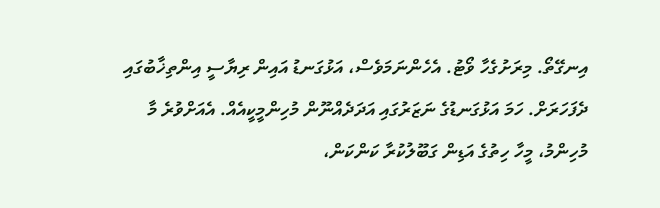އިނގޭތޯ. މިރަށުގެހާ ވޯޓު. އެހެންނަމަވެސް، އަޅުގަނޑު އައިން ރިޔާސީ އިންތިޚާބުގައި ދެފަހަރަށް. ހަމަ އަޅުގަނޑުގެ ނަޒަރުގައި އަދަދެއްނޫން މުހިންމީކީއެއް. އެއަށްވުރެ މާ މުހިންމު، މީހާ ހިތުގެ އަޑިން ގަބޫލުކުރާ ކަންކަން،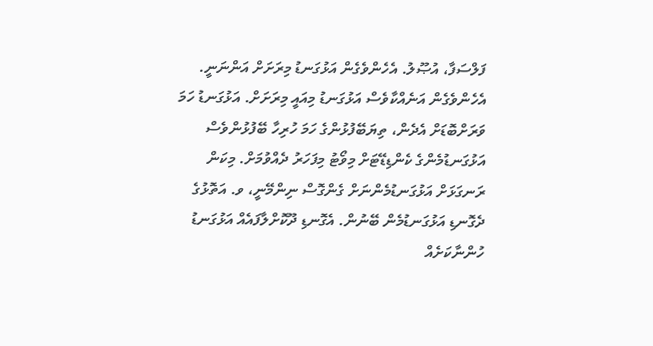ފަލްސަފާ، އުޞޫލު. އެހެންވެގެން އަޅުގަނޑު މިރަށަށް އަންނަނީ. އެހެންވެގެން އަނެއްކާވެސް އަޅުގަނޑު މިއައީ މިރަށަށް. އަޅުގަނޑު ހަމަ ވަރަށްބޮޑަށް އެދެން، ތިޔަބޭފުޅުންގެ ހަމަ ހުރިހާ ބޭފުޅުންވެސް އަޅުގަނޑުމެންގެ ކެންޑިޑޭޓަށް މިވޯޓު މިފަހަރު ދެއްވުމަށް. މިކަން ރަނގަޅަށް އަޅުގަނޑުމެންނަށް ގެންގޮސް ނިންމޭނީ، ވ. އަތޮޅުގެ ދެގޮނޑި އަޅުގަނޑުމެން ބޭނުން. އެގޮނޑި ދޫކޮށްލާފައެއް އަޅުގަނޑު ހުންނާކަށެއް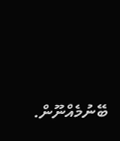ބޭނުމެއްނޫން.